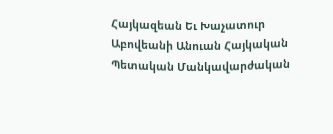Հայկազեան Եւ Խաչատուր Աբովեանի Անուան Հայկական Պետական Մանկավարժական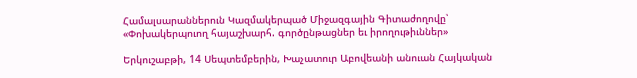Համալսարաններուն Կազմակերպած Միջազգային Գիտաժողովը՝
«Փոխակերպուող հայաշխարհ. գործընթացներ եւ իրողութիւններ»

Երկուշաբթի, 14 Սեպտեմբերին, Խաչատուր Աբովեանի անուան Հայկական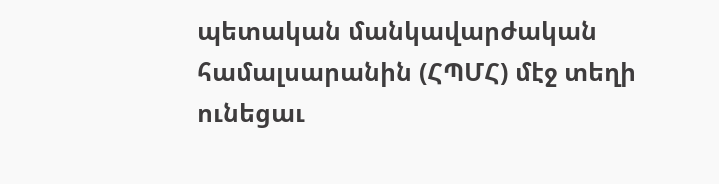պետական մանկավարժական համալսարանին (ՀՊՄՀ) մէջ տեղի ունեցաւ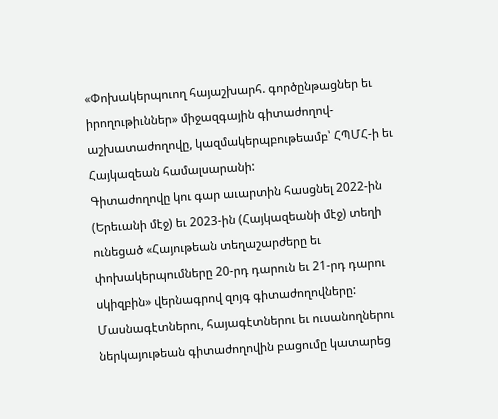«Փոխակերպուող հայաշխարհ. գործընթացներ եւ իրողութիւններ» միջազգային գիտաժողով-աշխատաժողովը, կազմակերպբութեամբ՝ ՀՊՄՀ-ի եւ Հայկազեան համալսարանի:
Գիտաժողովը կու գար աւարտին հասցնել 2022-ին (Երեւանի մէջ) եւ 2023-ին (Հայկազեանի մէջ) տեղի ունեցած «Հայութեան տեղաշարժերը եւ փոխակերպումները 20-րդ դարուն եւ 21-րդ դարու սկիզբին» վերնագրով զոյգ գիտաժողովները:
Մասնագէտներու, հայագէտներու եւ ուսանողներու ներկայութեան գիտաժողովին բացումը կատարեց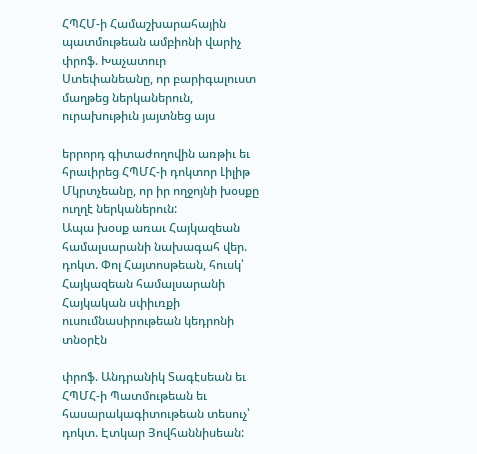ՀՊՀՄ-ի Համաշխարահային պատմութեան ամբիոնի վարիչ փրոֆ. Խաչատուր Ստեփանեանը, որ բարիգալուստ մաղթեց ներկաներուն, ուրախութիւն յայտնեց այս

երրորդ գիտաժողովին առթիւ եւ հրաւիրեց ՀՊՄՀ-ի դոկտոր Լիլիթ Մկրտչեանը, որ իր ողջոյնի խօսքը ուղղէ ներկաներուն:
Ապա խօսք առաւ Հայկազեան համալսարանի նախագահ վեր. դոկտ. Փոլ Հայտոսթեան, հուսկ՝ Հայկազեան համալսարանի Հայկական սփիւռքի ուսումնասիրութեան կեդրոնի տնօրէն

փրոֆ. Անդրանիկ Տագէսեան եւ ՀՊՄՀ-ի Պատմութեան եւ հասարակագիտութեան տեսուչ՝ դոկտ. Էտկար Յովհաննիսեան: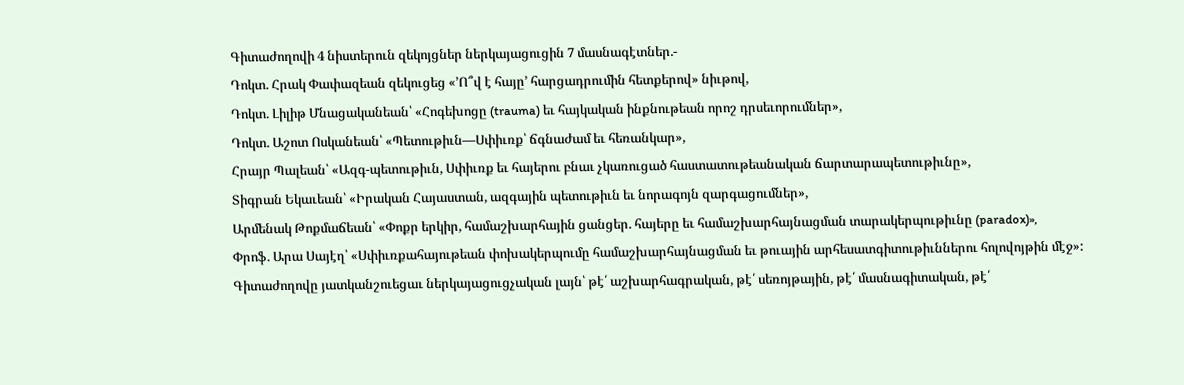Գիտաժողովի 4 նիստերուն զեկոյցներ ներկայացուցին 7 մասնագէտներ.-
Դոկտ. Հրակ Փափազեան զեկուցեց «’Ո՞վ է հայը’ հարցադրումին հետքերով» նիւթով,
Դոկտ. Լիլիթ Մնացականեան՝ «Հոգեխոցը (trauma) եւ հայկական ինքնութեան որոշ դրսեւորումներ»,
Դոկտ. Աշոտ Ոսկանեան՝ «Պետութիւն—Սփիւռք՝ ճգնաժամ եւ հեռանկար»,
Հրայր Պալեան՝ «Ազգ-պետութիւն, Սփիւռք եւ հայերու բնաւ չկառուցած հաստատութեանական ճարտարապետութիւնը»,
Տիգրան Եկաւեան՝ «Իրական Հայաստան, ազգային պետութիւն եւ նորագոյն զարգացումներ»,
Արմենակ Թոքմաճեան՝ «Փոքր երկիր, համաշխարհային ցանցեր. հայերը եւ համաշխարհայնացման տարակերպութիւնը (paradox)»,
Փրոֆ. Արա Սայէղ՝ «Սփիւռքահայութեան փոխակերպումը համաշխարհայնացման եւ թուային արհեսատգիտութիւններու հոլովոյթին մէջ»:
Գիտաժողովը յատկանշուեցաւ ներկայացուցչական լայն՝ թէ՛ աշխարհագրական, թէ՛ սեռոյթային, թէ՛ մասնագիտական, թէ՛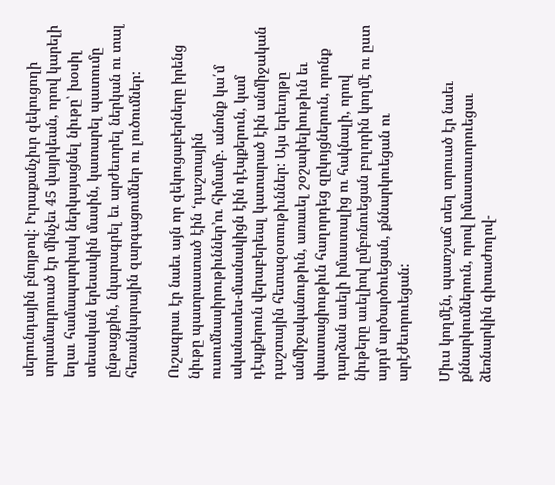սերունդային բնոյթով: Իւրաքանչիւր զեկուցողի տրամադրուած էր մինչեւ 45 վայրկեան, որով կարելի եղաւ համապարփակ ներկայացնել նիւթը՝ խօսիլ տեսական երեսակին մասին, կատարել պատումը ընթացքին, նկարագրել եւ արժեւորել ներկան ու տալ հեռանկարային զարգացումներ ու լուծումներ:

Ուշագրաւ էր նաեւ այն որ զեկուցաբերները իրենց նիւթը պատրաստած էին ‘դաշտային ուսումնասիրութիւններ’ու հիմամբ. անոնք կա՛մ ականատես-մասնակիցն էին դէպքերուն, կամ դէպքերուն վերաբերեալ կատարած էին անմիջական դաշտային հետազօտութիւններ: Այս երեւոյթը անմիջականութիւն, առաւել շօշափելիութիւն եւ փաստացիութիւն հաղորդեց զըկոյցներուն, որոնք դարձան աւելի իմաստալից ու հակնալի, որով նիւթերը աւելիով ըմբռնուեցան բոլորին կողմէ ու ըստ այդմ արծարծուեցան, քննարկուեցան ու արէժեւորուեցան:

Միւս կողմէն, պատշաճ տեղ տրուած էր նաեւ քննարկումներուն, որով իմաստաւորուեցաւ ձեռնարկին գիտաժողով-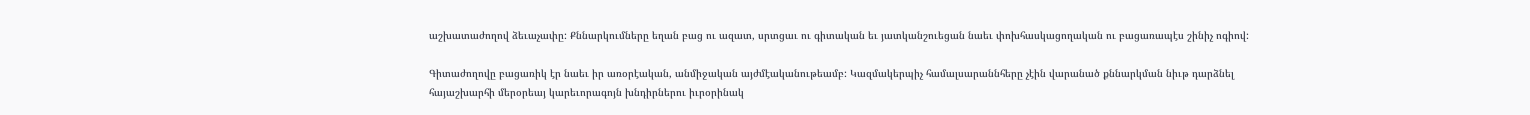աշխատաժողով ձեւաչափը: Քննարկումները եղան բաց ու ազատ, սրտցաւ ու գիտական եւ յատկանշուեցան նաեւ փոխհասկացողական ու բացառապէս շինիչ ոգիով:

Գիտաժողովը բացառիկ էր նաեւ իր առօրէական, անմիջական այժմէականութեամբ: Կազմակերպիչ համալսարաննհերը չէին վարանած քննարկման նիւթ դարձնել հայաշխարհի մերօրեայ կարեւորագոյն խնդիրներու իւրօրինակ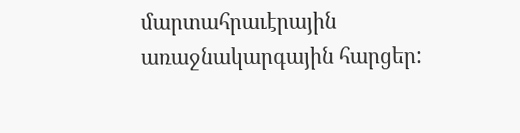մարտահրաւէրային առաջնակարգային հարցեր: